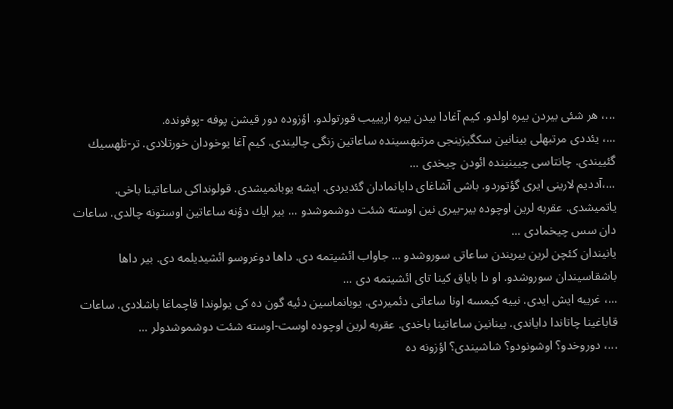...، هر شئی بیردن بیره اولدو. كیم آغادا بیدن بیره اریییب قورتولدو. اؤزوده دور قیشن پوفه -پوفونده.
...، یئددی مرتبهلی بینانین سكگیزینجی مرتبهسینده ساعاتین زنگی چالیندی. كیم آغا یوخودان خورتلادی. تر-تلهسیك گئییندی. چانتاسی چیینینده ائودن چیخدی ...
...،آددیم لارینی ایری گؤتوردو. باشی آشاغای دایانمادان گئدیردی. ایشه یوبانمیشدی. قولونداكی ساعاتینا باخی. یاتمیشدی. عقربه لرین اوچوده بیر-بیری نین اوسته شئت دوشموشدو ... بیر ایك دؤنه ساعاتین اوستونه چالدی. ساعات دان سس چیخمادی ...
یانیندان كئچن لرین بیریندن ساعاتی سوروشدو ... جاواب ائشیتمه دی. داها دوغروسو ائشیدیلمه دی. بیر داها باشقاسیندان سوروشدو. او دا بایاق كینا تای ائشیتمه دی ...
...، غریبه ایش ایدی. نییه كیمسه اونا ساعاتی دئمیردی. یوبانماسین دئیه گون ده كی یولوندا قاچماغا باشلادی. ساعات قاباغینا چاتاندا دایاندی. بینانین ساعاتینا باخدی. عقربه لرین اوچوده اوست-اوسته شئت دوشموشدولر ...
...، دوروخدو؟ اوشونودو؟ شاشیندی؟ اؤزونه ده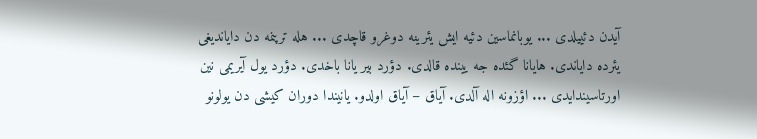آیدن دئییلدی ... یوبانماسین دئیه ایش یئرینه دوغرو قاچدی ... هله ترپنمه دن دایاندیغی یئرده دایاندی. هایانا گئده جه یینده قالدی. دؤرد بیر یانا باخدی. دؤرد یول آیریمی نین اورتاسیندایدی ... اؤزونه اله آلدی. آیاق – آیاق اولدو. یانیندا دوران كیشی دن یولونو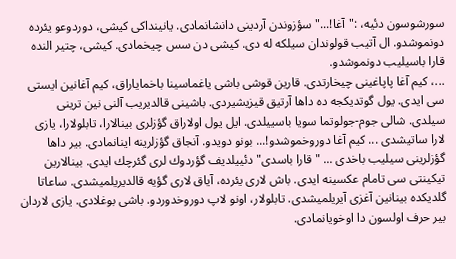سورشوسون دئیه، :"آغا!..." سؤزوندن آردینی دانشانمادی. یانینداكی كیشی، دوردوعو یئرده دونموشدو. ال آتیب قولوندان سیلكه له دی. كیشی دن سس چیخمادی. كیشی، چتیر النده قارا باسیلیب دونموشدو.
...، كیم آغا پاپاغینی چیخارتدی. قارین قوشی باشی یاغماسینا باخمایاراق، كیم آغانین ایستی سی ایدی. یول گوتدیكجه ده داها آرتیق قیزیشیردی. باشینی قالدیریب آلنی نین ترینی سیلدی. شالی جوم-جولوتما سویا باسییلدی. ایل یول اولاراق گؤزلری بینالارا، تابلولارا، یازی لارا ساتیشدی ... كیم آغا دوروخموشدو!... بونو دویدو. آنجاق گؤزلرینه اینانمادی. بیر داها گؤزلرینی سیلیب باخدی ... "قارا باسدی" دئییلدیف گؤردوك لری گئرچك ایدی. بینالارین تیكینتی سی تامام عكسینه ایدی. باش لاری یئرده، آیاق لاری گؤیه قالدیریلمیشدی. ساعاتا گلدیكده بینانین آغزی آیریلمیشدی. تابلولار، اونو لاپ دوروخدوردو. باشی بوغلادی. یازی لاردان بیر حرف اولسون دا اوخویانمادی.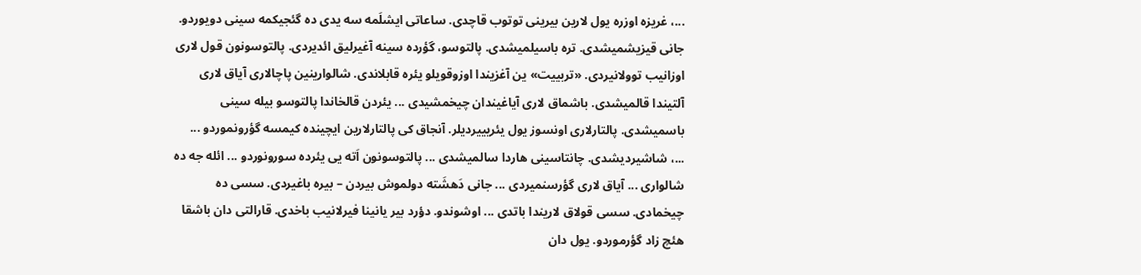...، غریزه اوزره یول لارین بیرینی توتوب قاچدی. ساعاتی ایشلَمه سه یدی ده گئجیكمه سینی دویوردو. جانی قیزیشمیشدی. تره باسیلمیشدی. پالتوسو، گؤرده سینه آغیرلیق ائدیردی. پالتوسونون قول لاری اوزانیب توولانیردی. «تربییت» ین آغزیندا اوزوقویلو یئره قابلاندی. شالوارینین پاچالاری آیاق لاری آلتیندا قالمیشدی. باشماق لاری آیاغیندان چیخمشیدی ... یئردن قالخاندا پالتوسو بیله سینی باسمیشدی. پالتارلاری اونسوز یول یئریییردیلر. آنجاق كی پالتارلارین ایچینده كیمسه گؤرونموردو ...
...، شاشیردیشدی. چانتاسینی هاردا سالمیشدی ... پالتوسونون اَته یی یئرده سورونوردو ... ائله جه ده شالواری ... آیاق لاری گؤرسنمیردی ... جانی دَهشَته دولموش بیردن – بیره باغیردی. سسی ده چیخمادی. سسی قولاق لاریندا باتدی ... اوشوندو. دؤرد بیر یانینا فیرلانیب باخدی. قارالتی دان باشقا هئچ زاد گؤرموردو. یول دان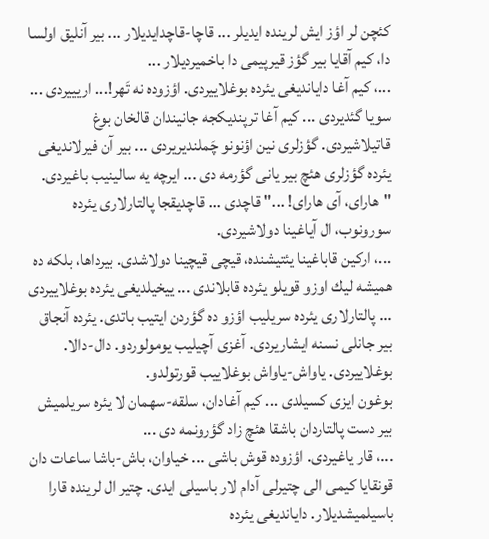كئچن لر اؤز ایش لرینده ایدیلر ... قاچا-قاچدایدیلار ... بیر آنلیق اولسا دا، كیم آقایا بیر گؤز قیرپیمی دا باخمیردیلار ...
...، كیم آغا دایاندیغی یئرده بوغلاییردی. اؤزوده نه تَهر!... اریییردی ... سویا گئدیردی ... كیم آغا ترپندیكجه جانیندان قالخان بوغ قاتیلاشیردی. گؤزلری نین اؤنونو چَملندیریردی ... بیر آن فیرلاندیغی یئرده گؤزلری هئچ بیر یانی گؤرمه دی ... ایرچه یه سالینیب باغیردی. "هارای، آی هارای! ..." قاچدی ... قاچدیقجا پالتارلاری یئرده سورونوب، ال آیاغینا دولاشیردی.
...، اركین قاباغینا یئتیشنده، قیچی قیچینا دولاشدی. بیرداها، بلكه ده همیشه لیك اوزو قویلو یئرده قابلاندی ... ییخیلدیغی یئرده بوغلاییردی ... پالتارلاری یئرده سریلیب اؤزو ده گؤردن ایتیب باتدی. یئرده آنجاق بیر جانلی نسنه ایشاریردی. آغزی آچیلیب یومولوردو. دال-دالا. بوغلاییردی. یاواش-یاواش بوغلاییب قورتولدو.
بوغون ایزی كسیلدی ... كیم آغادان، سلقه-سهمان لا یئره سریلمیش بیر دست پالتاردان باشقا هئچ زاد گؤرونمه دی ...
...، قار یاغیردی. اؤزوده قوش باشی ... خیاوان، باش-باشا ساعات دان قونقایا كیمی الی چتیرلی آدام لار باسیلی ایدی. چتیر ال لرینده قارا باسیلمیشدیلار. دایاندیغی یئرده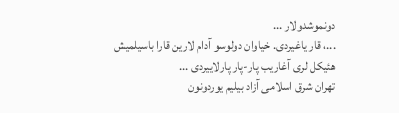دونموشدولار ...
...، قار یاغیردی. خیاوان دولوسو آدام لارین قارا باسیلمیش هئیكل لری آغاریب پار-پار پارلاییردی ...
تهران شرق اسلامی آزاد بیلیم یوردونون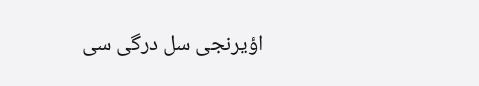اؤیرنجی سل درگی سی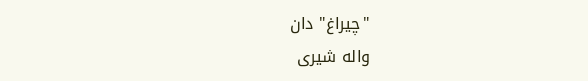"چیراغ" دان
واله شیری